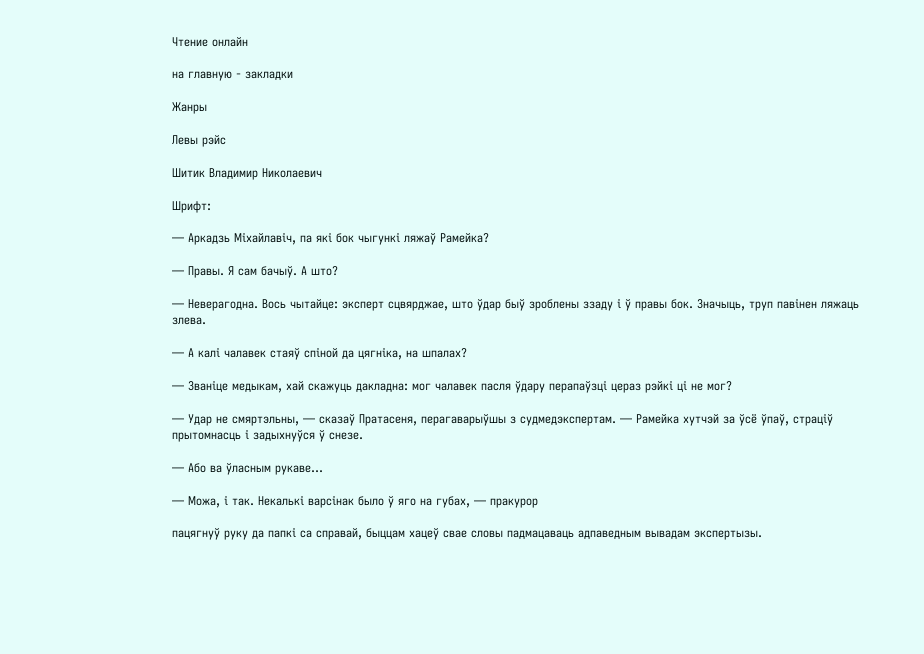Чтение онлайн

на главную - закладки

Жанры

Левы рэйс

Шитик Владимир Николаевич

Шрифт:

— Аркадзь Міхайлавіч, па які бок чыгункі ляжаў Рамейка?

— Правы. Я сам бачыў. А што?

— Неверагодна. Вось чытайце: эксперт сцвярджае, што ўдар быў зроблены ззаду і ў правы бок. Значыць, труп павінен ляжаць злева.

— А калі чалавек стаяў спіной да цягніка, на шпалах?

— Званіце медыкам, хай скажуць дакладна: мог чалавек пасля ўдару перапаўзці цераз рэйкі ці не мог?

— Удар не смяртэльны, — сказаў Пратасеня, перагаварыўшы з судмедэкспертам. — Рамейка хутчэй за ўсё ўпаў, страціў прытомнасць і задыхнуўся ў снезе.

— Або ва ўласным рукаве…

— Можа, і так. Некалькі варсінак было ў яго на губах, — пракурор

пацягнуў руку да папкі са справай, быццам хацеў свае словы падмацаваць адпаведным вывадам экспертызы.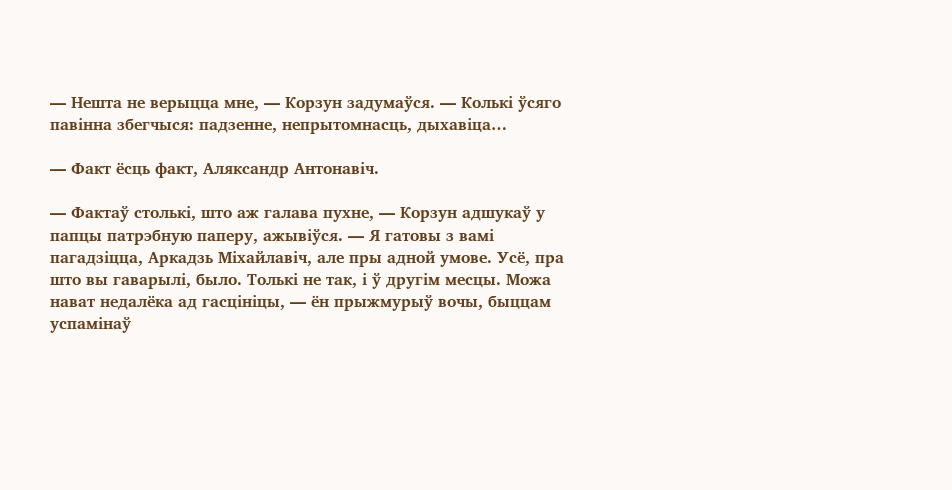— Нешта не верыцца мне, — Корзун задумаўся. — Колькі ўсяго павінна збегчыся: падзенне, непрытомнасць, дыхавіца…

— Факт ёсць факт, Аляксандр Антонавіч.

— Фактаў столькі, што аж галава пухне, — Корзун адшукаў у папцы патрэбную паперу, ажывіўся. — Я гатовы з вамі пагадзіцца, Аркадзь Міхайлавіч, але пры адной умове. Усё, пра што вы гаварылі, было. Толькі не так, і ў другім месцы. Можа нават недалёка ад гасцініцы, — ён прыжмурыў вочы, быццам успамінаў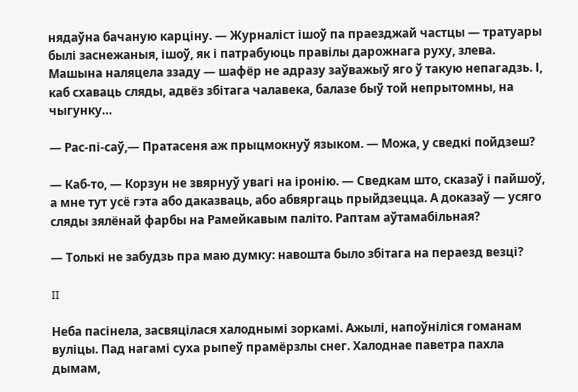нядаўна бачаную карціну. — Журналіст ішоў па праезджай частцы — тратуары былі заснежаныя, ішоў, як і патрабуюць правілы дарожнага руху, злева. Машына наляцела ззаду — шафёр не адразу заўважыў яго ў такую непагадзь. І, каб схаваць сляды, адвёз збітага чалавека, балазе быў той непрытомны, на чыгунку…

— Рас-пі-саў,— Пратасеня аж прыцмокнуў языком. — Можа, у сведкі пойдзеш?

— Каб-то, — Корзун не звярнуў увагі на іронію. — Сведкам што, сказаў і пайшоў, а мне тут усё гэта або даказваць, або абвяргаць прыйдзецца. А доказаў — усяго сляды зялёнай фарбы на Рамейкавым паліто. Раптам аўтамабільная?

— Толькі не забудзь пра маю думку: навошта было збітага на пераезд везці?

II

Неба пасінела, засвяцілася халоднымі зоркамі. Ажылі, напоўніліся гоманам вуліцы. Пад нагамі суха рыпеў прамёрзлы снег. Халоднае паветра пахла дымам,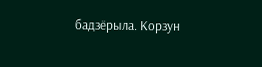бадзёрыла. Корзун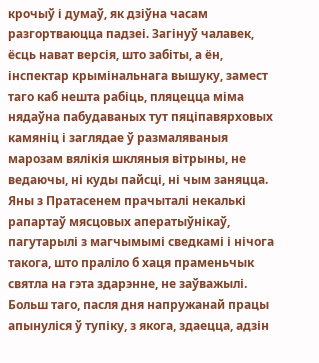крочыў і думаў, як дзіўна часам разгортваюцца падзеі. Загінуў чалавек, ёсць нават версія, што забіты, а ён, інспектар крымінальнага вышуку, замест таго каб нешта рабіць, пляцецца міма нядаўна пабудаваных тут пяціпавярховых камяніц і заглядае ў размаляваныя марозам вялікія шкляныя вітрыны, не ведаючы, ні куды пайсці, ні чым заняцца. Яны з Пратасенем прачыталі некалькі рапартаў мясцовых аператыўнікаў, пагутарылі з магчымымі сведкамі і нічога такога, што праліло б хаця праменьчык святла на гэта здарэнне, не заўважылі. Больш таго, пасля дня напружанай працы апынуліся ў тупіку, з якога, здаецца, адзін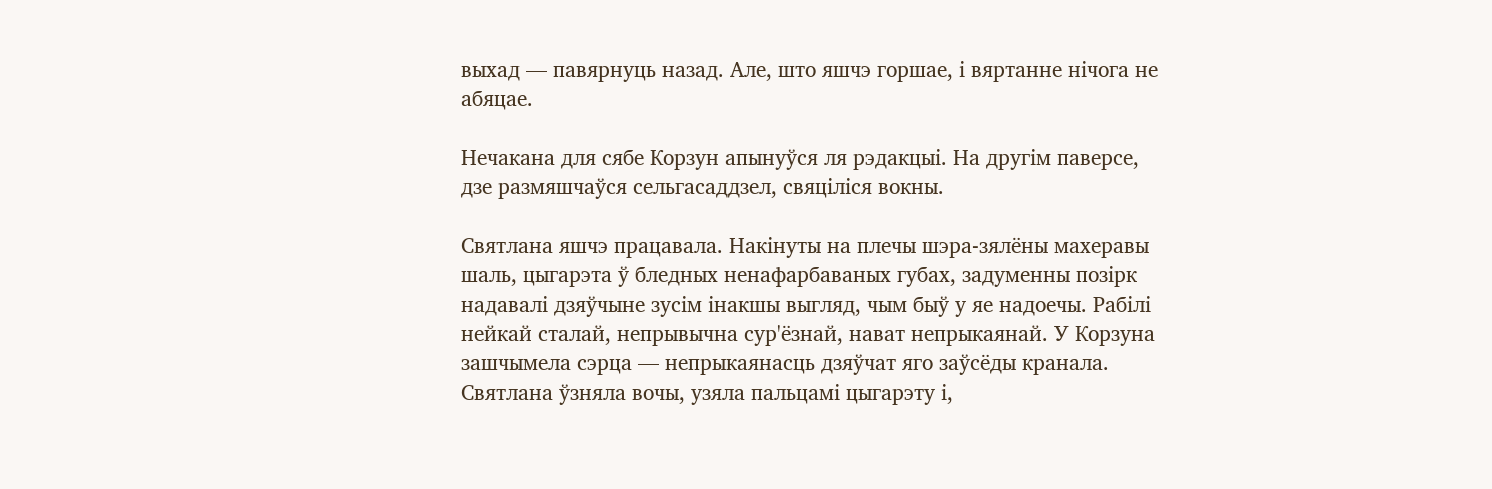выхад — павярнуць назад. Але, што яшчэ горшае, і вяртанне нічога не абяцае.

Нечакана для сябе Корзун апынуўся ля рэдакцыі. На другім паверсе, дзе размяшчаўся сельгасаддзел, свяціліся вокны.

Святлана яшчэ працавала. Накінуты на плечы шэра-зялёны махеравы шаль, цыгарэта ў бледных ненафарбаваных губах, задуменны позірк надавалі дзяўчыне зусім інакшы выгляд, чым быў у яе надоечы. Рабілі нейкай сталай, непрывычна сур'ёзнай, нават непрыкаянай. У Корзуна зашчымела сэрца — непрыкаянасць дзяўчат яго заўсёды кранала. Святлана ўзняла вочы, узяла пальцамі цыгарэту і,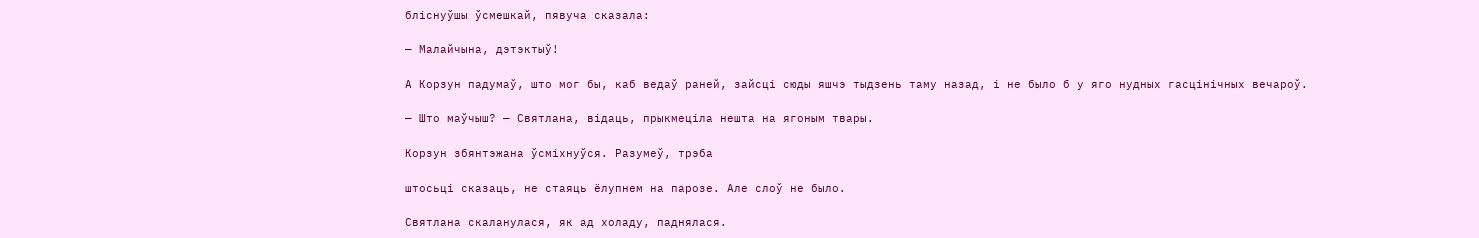бліснуўшы ўсмешкай, пявуча сказала:

— Малайчына, дэтэктыў!

А Корзун падумаў, што мог бы, каб ведаў раней, зайсці сюды яшчэ тыдзень таму назад, і не было б у яго нудных гасцінічных вечароў.

— Што маўчыш? — Святлана, відаць, прыкмеціла нешта на ягоным твары.

Корзун збянтэжана ўсміхнуўся. Разумеў, трэба

штосьці сказаць, не стаяць ёлупнем на парозе. Але слоў не было.

Святлана скаланулася, як ад холаду, паднялася.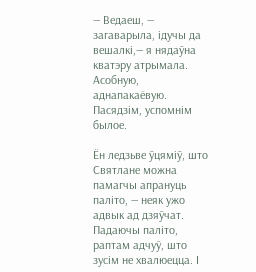— Ведаеш, — загаварыла, ідучы да вешалкі,— я нядаўна кватэру атрымала. Асобную, аднапакаёвую. Пасядзім, успомнім былое.

Ён ледзьве ўцяміў, што Святлане можна памагчы апрануць паліто, — неяк ужо адвык ад дзяўчат. Падаючы паліто, раптам адчуў, што зусім не хвалюецца. І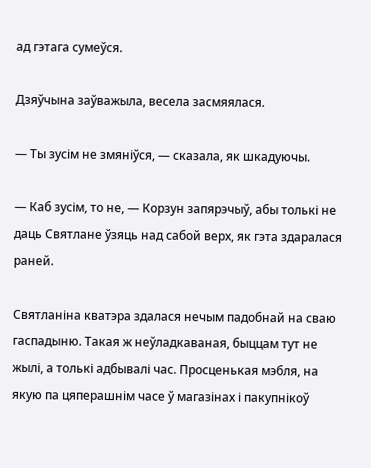ад гэтага сумеўся.

Дзяўчына заўважыла, весела засмяялася.

— Ты зусім не змяніўся, — сказала, як шкадуючы.

— Каб зусім, то не, — Корзун запярэчыў, абы толькі не даць Святлане ўзяць над сабой верх, як гэта здаралася раней.

Святланіна кватэра здалася нечым падобнай на сваю гаспадыню. Такая ж неўладкаваная, быццам тут не жылі, а толькі адбывалі час. Просценькая мэбля, на якую па цяперашнім часе ў магазінах і пакупнікоў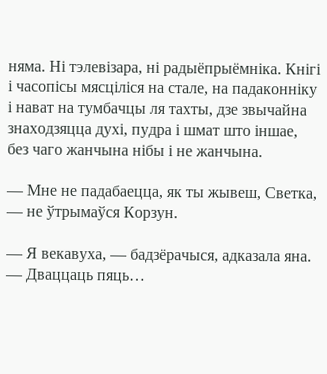няма. Ні тэлевізара, ні радыёпрыёмніка. Кнігі і часопісы мясціліся на стале, на падаконніку і нават на тумбачцы ля тахты, дзе звычайна знаходзяцца духі, пудра і шмат што іншае, без чаго жанчына нібы і не жанчына.

— Мне не падабаецца, як ты жывеш, Светка, — не ўтрымаўся Корзун.

— Я векавуха, — бадзёрачыся, адказала яна. — Дваццаць пяць…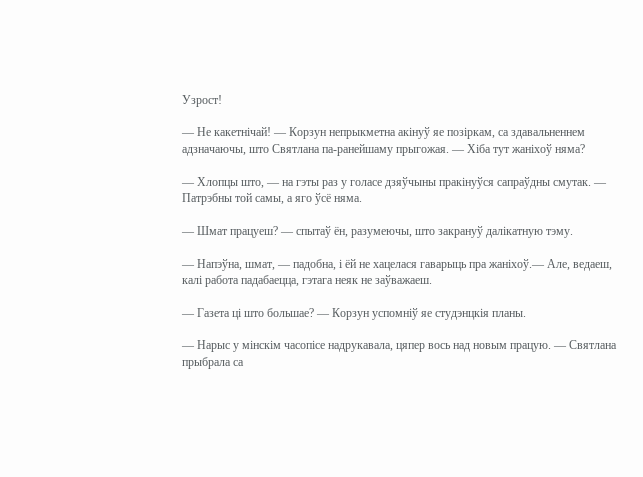Узрост!

— Не какетнічай! — Корзун непрыкметна акінуў яе позіркам, са здавальненнем адзначаючы, што Святлана па-ранейшаму прыгожая. — Хіба тут жаніхоў няма?

— Хлопцы што, — на гэты раз у голасе дзяўчыны пракінуўся сапраўдны смутак. — Патрэбны той самы, а яго ўсё няма.

— Шмат працуеш? — спытаў ён, разумеючы, што закрануў далікатную тэму.

— Напэўна, шмат, — падобна, і ёй не хацелася гаварыць пра жаніхоў.— Але, ведаеш, калі работа падабаецца, гэтага неяк не заўважаеш.

— Газета ці што большае? — Корзун успомніў яе студэнцкія планы.

— Нарыс у мінскім часопісе надрукавала, цяпер вось над новым працую. — Святлана прыбрала са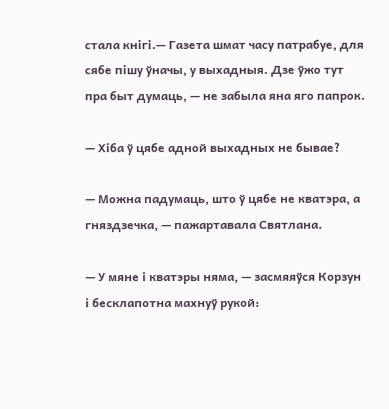стала кнігі.— Газета шмат часу патрабуе, для сябе пішу ўначы, у выхадныя. Дзе ўжо тут пра быт думаць, — не забыла яна яго папрок.

— Хіба ў цябе адной выхадных не бывае?

— Можна падумаць, што ў цябе не кватэра, а гняздзечка, — пажартавала Святлана.

— У мяне і кватэры няма, — засмяяўся Корзун і бесклапотна махнуў рукой: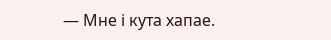— Мне і кута хапае.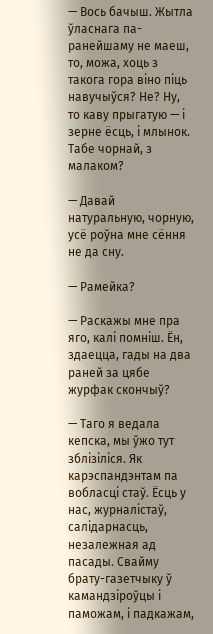— Вось бачыш. Жытла ўласнага па-ранейшаму не маеш, то, можа, хоць з такога гора віно піць навучыўся? Не? Ну, то каву прыгатую — і зерне ёсць, і млынок. Табе чорнай, з малаком?

— Давай натуральную, чорную, усё роўна мне сёння не да сну.

— Рамейка?

— Раскажы мне пра яго, калі помніш. Ён, здаецца, гады на два раней за цябе журфак скончыў?

— Таго я ведала кепска, мы ўжо тут зблізіліся. Як карэспандэнтам па вобласці стаў. Ёсць у нас, журналістаў, салідарнасць, незалежная ад пасады. Свайму брату-газетчыку ў камандзіроўцы і паможам, і падкажам,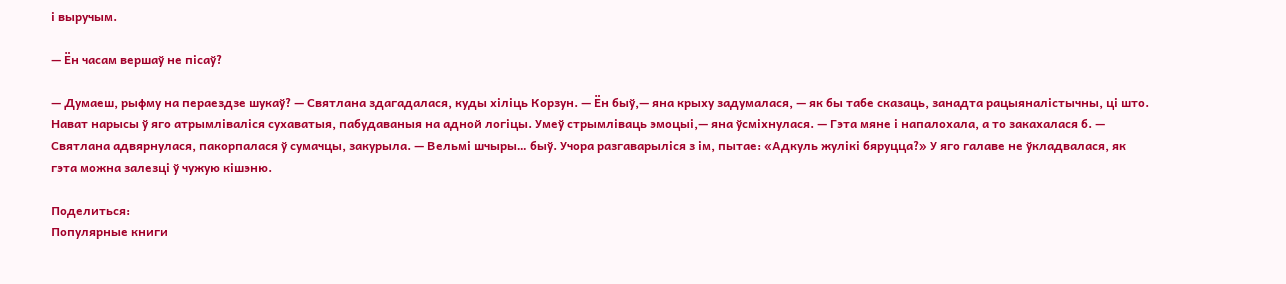і выручым.

— Ён часам вершаў не пісаў?

— Думаеш, рыфму на пераездзе шукаў? — Святлана здагадалася, куды хіліць Корзун. — Ён быў,— яна крыху задумалася, — як бы табе сказаць, занадта рацыяналістычны, ці што. Нават нарысы ў яго атрымліваліся сухаватыя, пабудаваныя на адной логіцы. Умеў стрымліваць эмоцыі,— яна ўсміхнулася. — Гэта мяне і напалохала, а то закахалася б. — Святлана адвярнулася, пакорпалася ў сумачцы, закурыла. — Вельмі шчыры… быў. Учора разгаварыліся з ім, пытае: «Адкуль жулікі бяруцца?» У яго галаве не ўкладвалася, як гэта можна залезці ў чужую кішэню.

Поделиться:
Популярные книги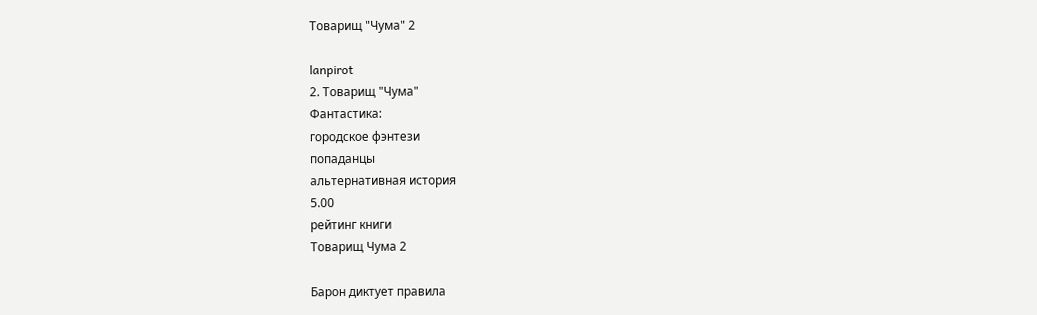Товарищ "Чума" 2

lanpirot
2. Товарищ "Чума"
Фантастика:
городское фэнтези
попаданцы
альтернативная история
5.00
рейтинг книги
Товарищ Чума 2

Барон диктует правила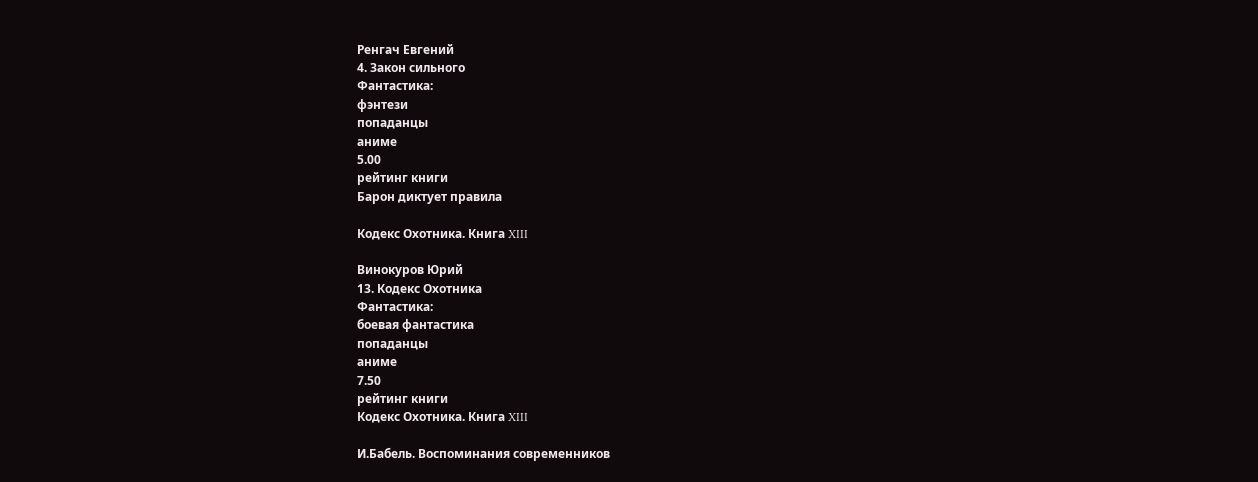Ренгач Евгений
4. Закон сильного
Фантастика:
фэнтези
попаданцы
аниме
5.00
рейтинг книги
Барон диктует правила

Кодекс Охотника. Книга XIII

Винокуров Юрий
13. Кодекс Охотника
Фантастика:
боевая фантастика
попаданцы
аниме
7.50
рейтинг книги
Кодекс Охотника. Книга XIII

И.Бабель. Воспоминания современников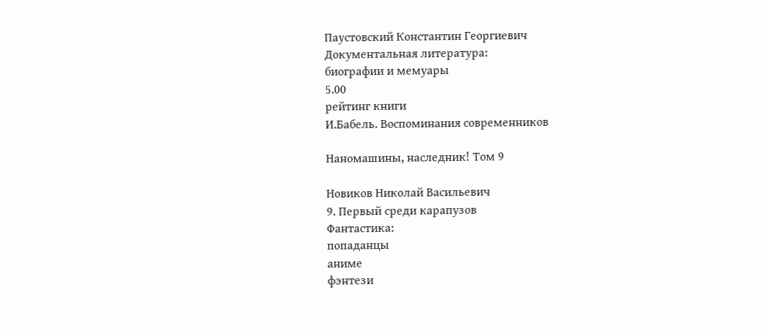Паустовский Константин Георгиевич
Документальная литература:
биографии и мемуары
5.00
рейтинг книги
И.Бабель. Воспоминания современников

Наномашины, наследник! Том 9

Новиков Николай Васильевич
9. Первый среди карапузов
Фантастика:
попаданцы
аниме
фэнтези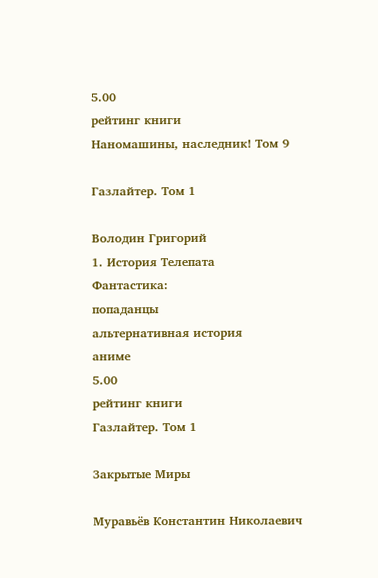5.00
рейтинг книги
Наномашины, наследник! Том 9

Газлайтер. Том 1

Володин Григорий
1. История Телепата
Фантастика:
попаданцы
альтернативная история
аниме
5.00
рейтинг книги
Газлайтер. Том 1

Закрытые Миры

Муравьёв Константин Николаевич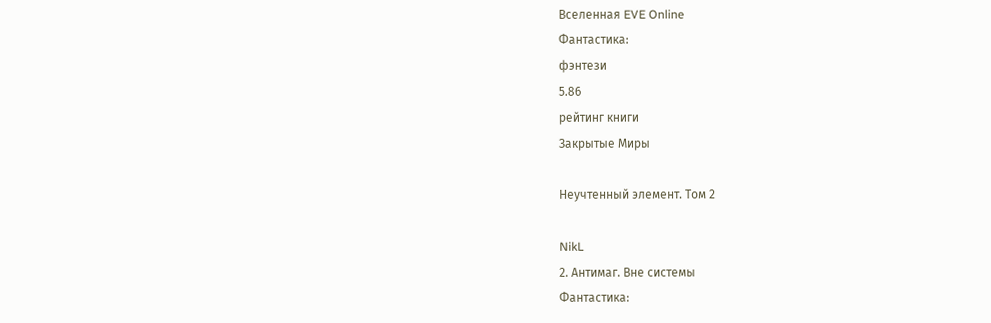Вселенная EVE Online
Фантастика:
фэнтези
5.86
рейтинг книги
Закрытые Миры

Неучтенный элемент. Том 2

NikL
2. Антимаг. Вне системы
Фантастика: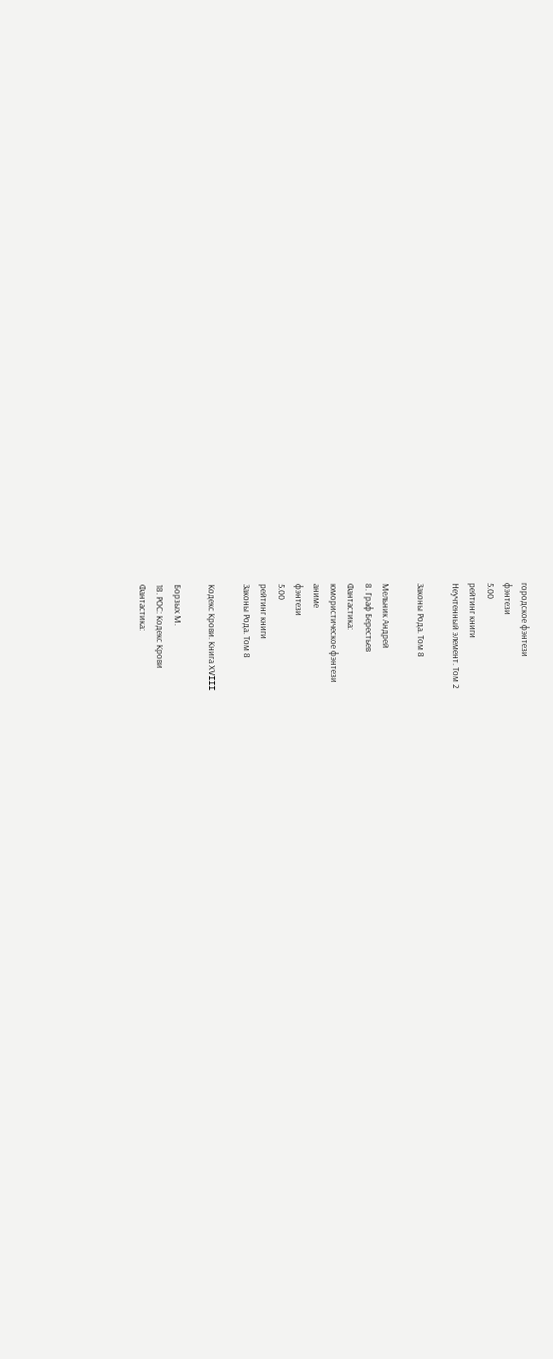городское фэнтези
фэнтези
5.00
рейтинг книги
Неучтенный элемент. Том 2

Законы Рода. Том 8

Мельник Андрей
8. Граф Берестьев
Фантастика:
юмористическое фэнтези
аниме
фэнтези
5.00
рейтинг книги
Законы Рода. Том 8

Кодекс Крови. Книга ХVIII

Борзых М.
18. РОС: Кодекс Крови
Фантастика: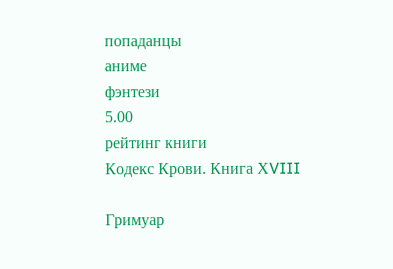попаданцы
аниме
фэнтези
5.00
рейтинг книги
Кодекс Крови. Книга ХVIII

Гримуар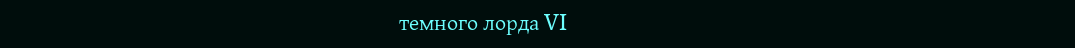темного лорда VI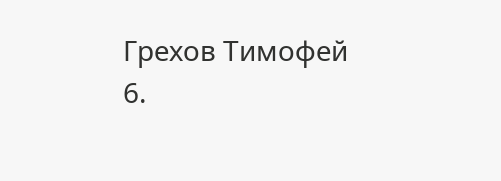Грехов Тимофей
6.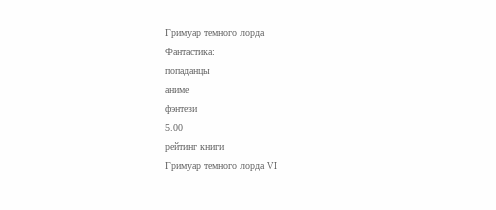Гримуар темного лорда
Фантастика:
попаданцы
аниме
фэнтези
5.00
рейтинг книги
Гримуар темного лорда VI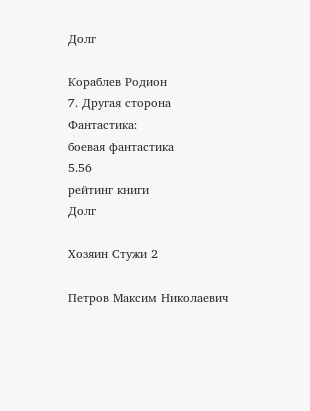Долг

Кораблев Родион
7. Другая сторона
Фантастика:
боевая фантастика
5.56
рейтинг книги
Долг

Хозяин Стужи 2

Петров Максим Николаевич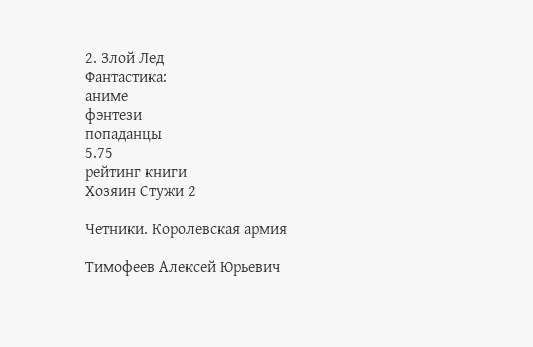2. Злой Лед
Фантастика:
аниме
фэнтези
попаданцы
5.75
рейтинг книги
Хозяин Стужи 2

Четники. Королевская армия

Тимофеев Алексей Юрьевич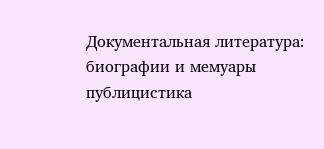Документальная литература:
биографии и мемуары
публицистика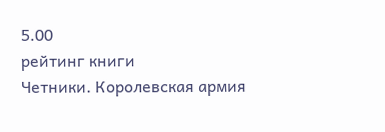5.00
рейтинг книги
Четники. Королевская армия